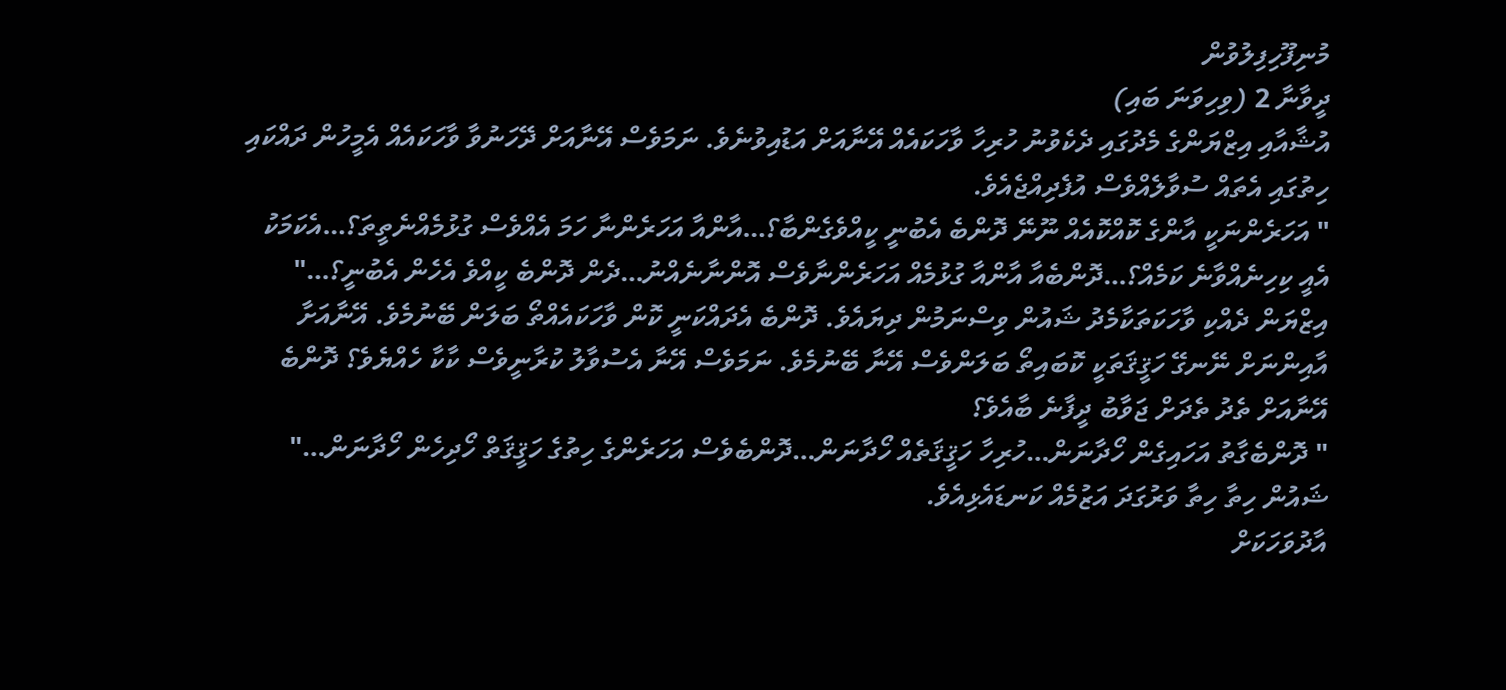މުނިފޫހިފިލުވުން
ދީވާނާ 2 (ވިހިވަނަ ބައި)
އުޝާއާއި އިޒްޔަންގެ މެދުގައި ދެކެވުނު ހުރިހާ ވާހަކައެއް އޭނާއަށް އަޑުއިވުނެވެ. ނަމަވެސް އޭނާއަށް ދޭހަނުވާ ވާހަކައެއް އެމީހުން ދައްކައި ހިތުގައި އެތައް ސުވާލެއްވެސް އުފެދިއްޖެއެވެ.
" އަހަރެންނަކީ އާންގެ ކޮއްކޮއެއް ނޫނޭ ދޮންބެ އެބުނީ ކީއްވެގެންބާ؟…އާންއާ އަހަރެންނާ ހަމަ އެއްވެސް ގުޅުމެއްނެތީތަ؟…އެކަމަކު އެއީ ކިހިނެއްވާނެ ކަމެއް؟…ދޮންބެއާ އާންއާ ގުޅުމެއް އަހަރެންނާވެސް އޮންނާނެއްނު…ދެން ދޮންބެ ކީއްވެ އެހެން އެބުނީ؟…" އިޒްޔަން ދެއްކި ވާހަކަތަކާމެދު ޝައުން ވިސްނަމުން ދިޔައެވެ. ދޮންބެ އެދައްކަނީ ކޮން ވާހަކައެއްތޯ ބަލަން ބޭނުމެވެ. އޭނާއަށާ އާއިންނަށް ނޭނގޭ ހަޤީޤަތަކީ ކޮބައިތޯ ބަލަންވެސް އޭނާ ބޭނުމެވެ. ނަމަވެސް އޭނާ އެސުވާލު ކުރާނީވެސް ކާކާ ހެއްޔެވެ؟ ދޮންބެ އޭނާއަށް ތެދު ތެދަށް ޖަވާބު ދީފާނެ ބާއެވެ؟
" ދޮންބެގާތު އަހައިގެން ހޯދާނަން…ހުރިހާ ހަޤީޤަތެއް ހޯދާނަން…ދޮންބެވެސް އަހަރެންގެ ހިތުގެ ހަޤީޤަތް ހޯދިހެން ހޯދާނަން…" ޝައުން ހިތާ ހިތާ ވަރުގަދަ އަޒުމެއް ކަނޑައެޅިއެވެ.
އާދުވަހަކަށް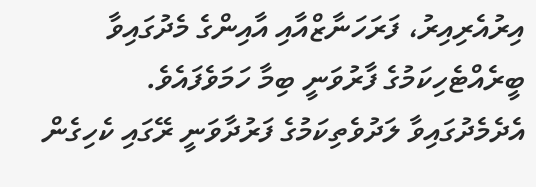އިރުއެރިއިރު، ފަރަހަނާޒްއާއި އާއިންގެ މެދުގައިވާ ބީރެއްޓެހިކަމުގެ ފާރުވަނީ ބިމާ ހަމަވެފައެވެ. އެދެމެދުގައިވާ ލަދުވެތިކަމުގެ ފަރުދާވަނީ ރޭގައި ކެހިގެން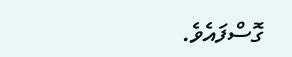ގޮސްފައެވެ.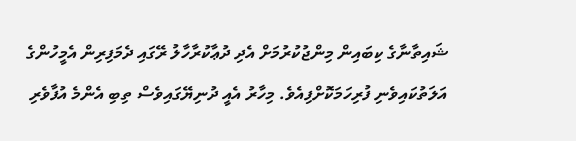ޝައިތާނާގެ ކިބައިން މިންޖުކުރުމަށް އެދި ދުޢާކުރާހާލު ރޭގައި ދެމަފިރިން އެމީހުންގެ އަލަތުކައިވެނި ފުރިހަމަކޮށްފިއެވެ. މިހާރު އެއީ ދުނިޔޭގައިވެސް ތިބި އެންމެ އުފާވެރި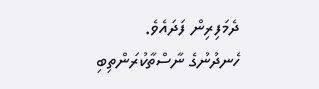ދެމަފިރިން ފަދައެވެ.
ހެނދުނުގެ ނާސްތާކުރަންތިބި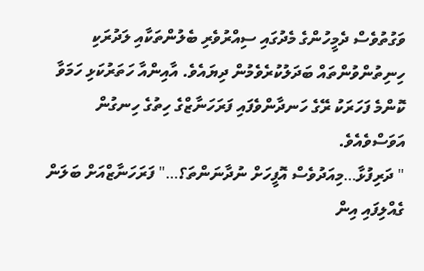ވަގުތުވެސް ދެމީހުންގެ މެދުގައި ސިއްރުވެރި ބެލުންތަކާއި ލަދުރަކި ހިނިތުންވުންތައް ބަދަލުކުރެވެމުން ދިޔައެވެ. އާއިންއާ ހަތަރުކަޅި ހަމަވާ ކޮންމެ ފަހަރަކު ރޭގެ ހަނދާންވެފައި ފަރަހަނާޒްގެ ހިތުގެ ހިނގުން އަވަސްވެއެވެ.
" ދަރިފުޅާ…މިއަދުވެސް އޮފީހަށް ނުދާނަންތަ؟…" ފަރަހަނާޒްއަށް ބަލަން ގެއްލިފައި އިން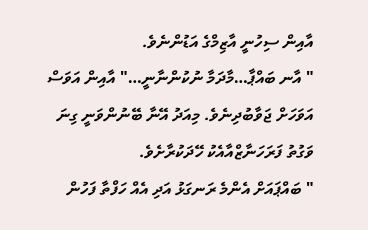އާއިން ސިހުނީ އާޒިމްގެ އަޑުންނެވެ.
" އާނ ބައްޕާ…މާދަމާ ނުކުންނާނީ…" އާއިން އަވަސް އަވަހަށް ޖަވާބުދިނެވެ. މިއަދު އޭނާ ބޭނުންވަނީ ގިނަ ވަގުތު ފަރަހަނާޒްއާއެކު ހޭދަކުރާށެވެ.
" ބައްޕައަށް އެންމެ ރަނގަޅު އަދި އެއް ހަފްތާ ފަހުން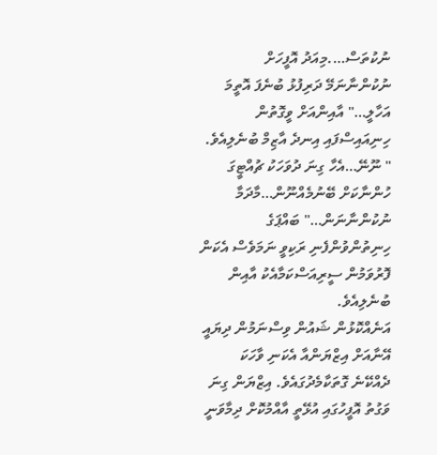ނުކުތަސް….މިއަދު އޮފީހަށް ނުކުންނާނަމޭ ދަރިފުޅު ބުނެފަ އޮތީމަ އަހާލީ…" އާއިންއަށް ވީގޮތުން ހިނިއައިސްފައި އިނދެ އާޒިމް ބުނެލިއެވެ.
" ނޫނޭ…އެހާ ގިނަ ދުވަހަކު ޗުއްޓީގަ ހުންނާކަށް ބޭނުމެއްނޫން…މާދަމާ ނުކުންނާނަން…" ބައްޕަގެ ހިނިތުންވުންފެނި ރަކިވީ ނަމަވެސް އެކަން ފޮރުވަމުން ސީރިއަސްކަމާއެކު އާއިން ބުނެލިއެވެ.
އަނެއްކޮޅުން ޝައުން ވިސްނަމުން ދިޔައީ އޭނާއަށް އިޒްޔަންއާ އެކަނި ވާހަކަ ދެއްކޭނެ ގޮތަކާމެދުގައެވެ. އިޒްޔަން ގިނަ ވަގުތު އޮފީހުގައި އުޅޭތީ އާއްމުކޮށް ދިމާވަނީ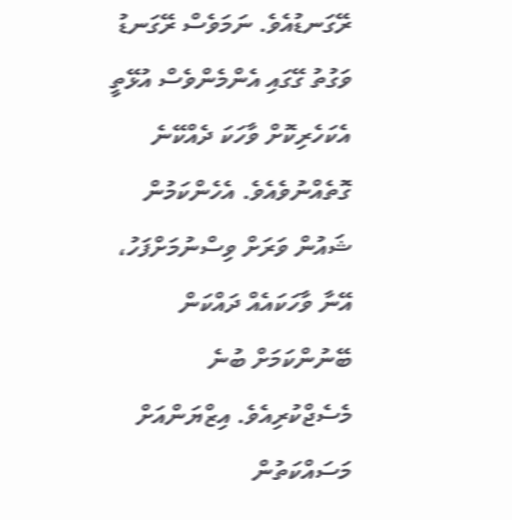ރޭގަނޑުއެވެ. ނަމަވެސް ރޭގަނޑު ވަގުތު ގޭގައި އެންމެންވެސް އުޅޭތީ އެކަހެރިކޮށް ވާހަކަ ދެއްކޭނެ ގޮތެއްނުވެއެވެ. އެހެންކަމުން ޝައުން ވަރަށް ވިސްނުމަށްފަހު، އޭނާ ވާހަކައެއް ދައްކަން ބޭނުންކަމަށް ބުނެ މެސެޖްކުރިއެވެ. އިޒްޔަންއަށް މަސައްކަތުން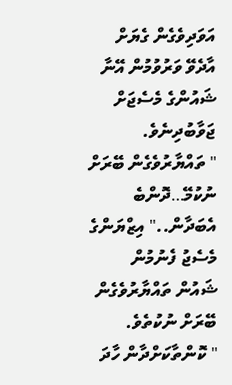އަވަދިވެގެން ގެޔަށް އާދެވޭ ވަރުވުމުން އޭނާ ޝައުންގެ މެސެޖަށް ޖަވާބުދިނެވެ.
" ތައްޔާރުވެގެން ބޭރަށް ނުކުމޭ…ދޮންބެ އެބަދާން.." އިޒްޔަންގެ މެސެޖު ފެނުމުން ޝައުން ތައްޔާރުވެގެން ބޭރަށް ނުކުތެވެ.
" ކޮންތާކަށްދާން ހާދަ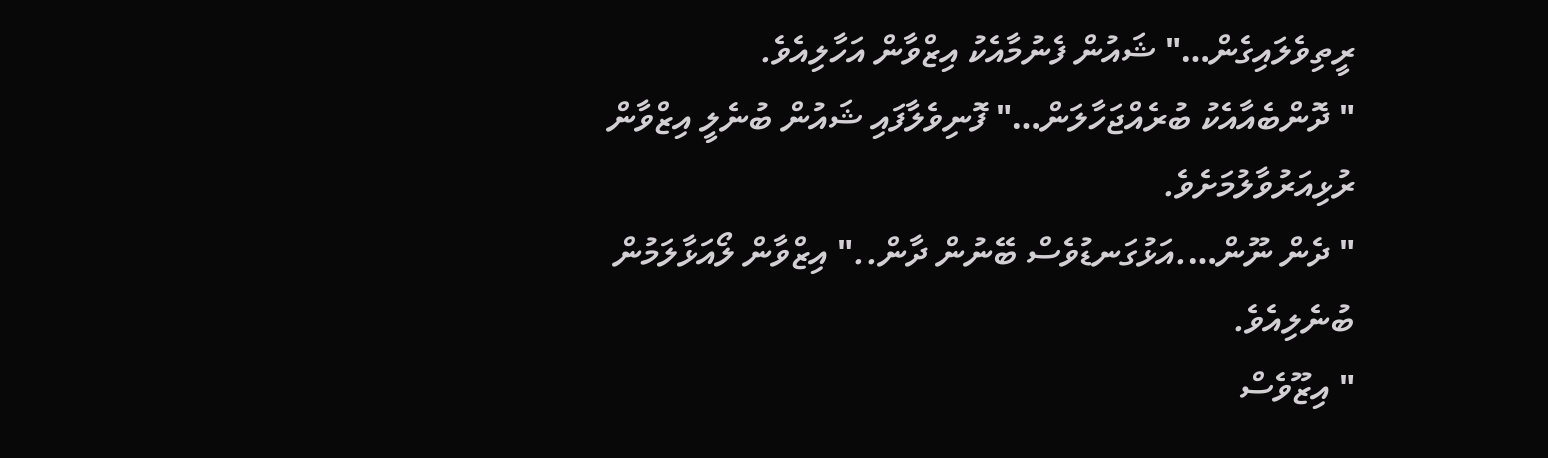ރީތިވެލައިގެން…" ޝައުން ފެނުމާއެކު އިޒްވާން އަހާލިއެވެ.
" ދޮންބެއާއެކު ބުރެއްޖަހާލަން…" ފޮނިވެލާފައި ޝައުން ބުނެލީ އިޒްވާން ރުޅިއަރުވާލުމަށެވެ.
" ދެން ނޫން….އަޅުގަނޑުވެސް ބޭނުން ދާން.." އިޒްވާން ލޯއަޅާލަމުން ބުނެލިއެވެ.
" އިޒޫވެސް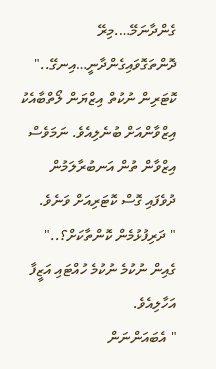ގެންދާނަމޭ….މިރޭ ދޮންތަގޮވައިގެންދާނީ…އިނގޭ.." ކޮޓަރިން ނުކުތް އިޒްޔަން ލޯތްބާއެކު އިޒްވާންއަށް ބުނެލިއެވެ. ނަމަވެސް އިޒްވާން ތުން އަނބުރާލަމުން ދުވެފައި ގޮސް ކޮޓަރިއަށް ވަނެވެ.
" ދަރިފުޅުމެން ކޮންތާކަށް؟.." ގެއިން ނުކުމެ ނުކުމެ ހުއްޓައި އަޒީފާ އަހާލިއެވެ.
" އެބައަންނަން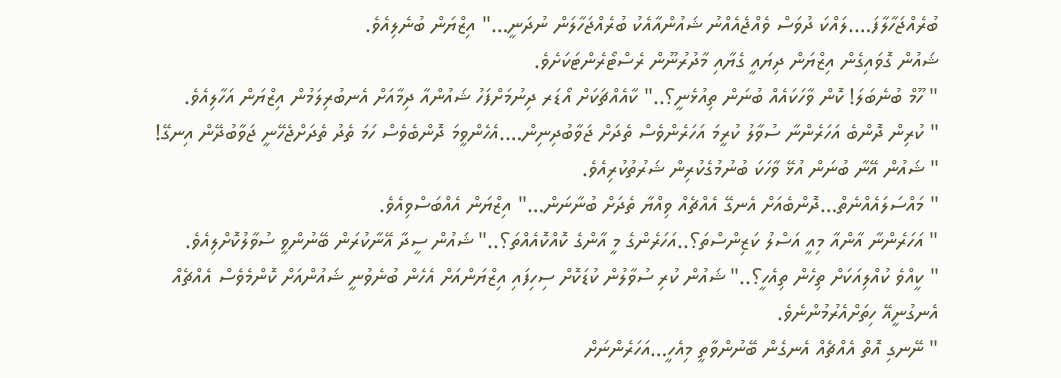ބުރެއްޖަހާލާފަ….ލައްކަ ދުވަސް ވެއްޖެއެއްނު ޝައުންއާއެކު ބުރެއްޖަހާލަން ނުދަނީ…" އިޒްޔަން ބުނެލިއެވެ.
ޝައުން ގޮވައިގެން އިޒްޔަން ދިޔައީ ގެޔާއި މާދުރުނޫން ރެސްޓޯރެންޓަކަށެވެ.
" ހޫމް ބުނެބަލަ! ކޮން ވާހަކައެއް ބުނަން ތިއުޅެނީ؟.." ކާއެއްޗަކަށް އޯޑަރ ދިނުމަށްފަހު ޝައުންއާ ދިމާއަށް އެނބުރިލަމުން އިޒްޔަން އަހާލިއެވެ.
" ކުރިން ދޮންބެ އަހަރެންނާ ސުވާލު ކުރީމަ އަހަރެންވެސް ތެދަށް ޖަވާބުދިނިން….އެހެންވީމަ ދޮންބެވެސް ހަމަ ތެދު ތެދަށްޖެހޭނީ ޖަވާބުދޭން އިނގޭ! " ޝައުން އޭނާ ބުނަން އުޅޭ ވާހަކަ ބުނުމުގެކުރިން ޝަރުތުކުރިއެވެ.
" މައްސަލައެއްނެތް…ދޮންބެއަށް އެނގޭ އެއްޗެއް ވިއްޔާ ތެދަށް ބުނާނަން…" އިޒްޔަން އެއްބަސްވިއެވެ.
" އަހަރެންނާ އާންއާ މިއީ އަސްލު ކަޒިންސްތަ؟..އަހަރެންގެ މީ އާންގެ ކޮއްކޮއެއްތަ؟.." ޝައުން ސީދާ އޭނާކުރަން ބޭނުންވީ ސުވާލުކޮށްލިއެވެ.
" ކީއްވެ ކުއްލިއަކަށް ތިހެން ތިއެހީ؟.." ޝައުން ކުރި ސުވާލުން ކުޑަކޮށް ސިހިފައި އިޒްޔަންއަށް އެހެން ބުނެވުނީ ޝައުންއަށް ކޮންމެވެސް އެއްޗެއް އެނގުނީއޭ ހިތަށްއެރުމުންނެވެ.
" ނޭނގި އޮތް އެއްޗެއް އެނގެން ބޭނުންވާތީ މިއެހީ…އަހަރެންނަށް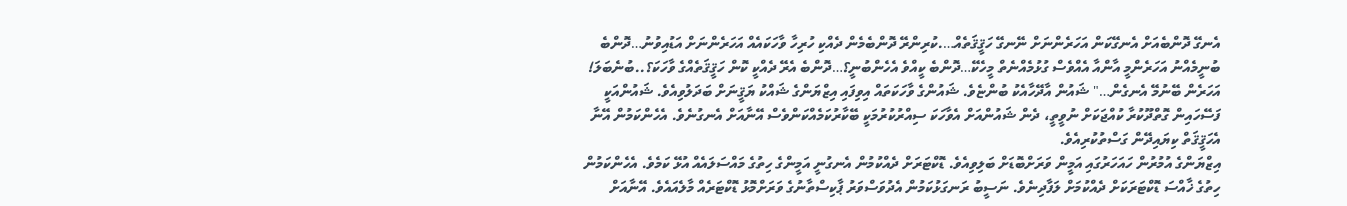އެނގޭ ދޮންބެއަށް އެނގޭކަން އަހަރެންނަށް ނޭނގޭ ހަޤީޤަތެއް….ކުރިންރޭ ދޮންބެމެން ދެއްކި ހުރިހާ ވާހަކައެއް އަހަރެންނަށް އަޑުއިވުނު…ދޮންބެ ބުނީމެއްނު އަހަރެންމީ އާންއާ އެއްވެސް ގުޅުމެއްނެތް މީހެކޭ…ދޮންބެ ކީއްވެ އެހެންބުނީ؟…ދޮންބެ އެރޭ ދެއްކީ ކޮން ހަޤީޤަތެއްގެ ވާހަކަ؟..ބުނެބަލަ! އަހަރެން ބޭނުމޭ އެނގެން…" ޝައުން އާދޭހާއެކު ބުންޏެވެ. ޝައުންގެ ވާހަކަތައް އިވިފައި އިޒްޔަންގެ ޝައްކު ޔަޤީނަށް ބަދަލުވިއެވެ. ޝައުންއަކީ ފަސޭހައިން ގޮތްދޫކުރާ ކުއްޖަކަށް ނުވީތީ، ދެން ޝައުންއަށް އެވާހަކަ ސިއްރުކުރުމަކީ ބޭކާރުކަމެއްކަންވެސް އޭނާއަށް އެނގުނެވެ. އެހެންކަމުން އޭނާ އެހަޤީޤަތް ކިޔައިދޭން ގަސްތުކުރިއެވެ.
އިޒްޔަންގެ އުމުރުން ހައަހަރުގައި އަމީން ވަރަށްބޮޑަށް ބަލިވިއެވެ. ޑޮކްޓަރަށް ދެއްކުމުން އެނގުނީ އަމީންގެ ހިތުގެ މައްސަލައެއް އުޅޭ ކަމެވެ. އެހެންކަމުން ހިތުގެ ޚާއްސަ ޑޮކްޓަރަކަށް ދެއްކުމަށް ލަފާދިނެވެ. ނަސީބު ރަނގަޅުކަމުން އެދުވަސްވަރު ޕާކިސްތާނުގެ ވަރަށްމޮޅު ޑޮކްޓަރެއް މާލެއައެވެ. އޭނާއަށް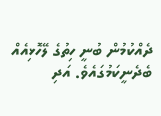ދެއްކުމުން ބުނީ ހިތުގެ ލޭހޮޅިއެއް ބެދެނީކަމުގައެވެ. އަދި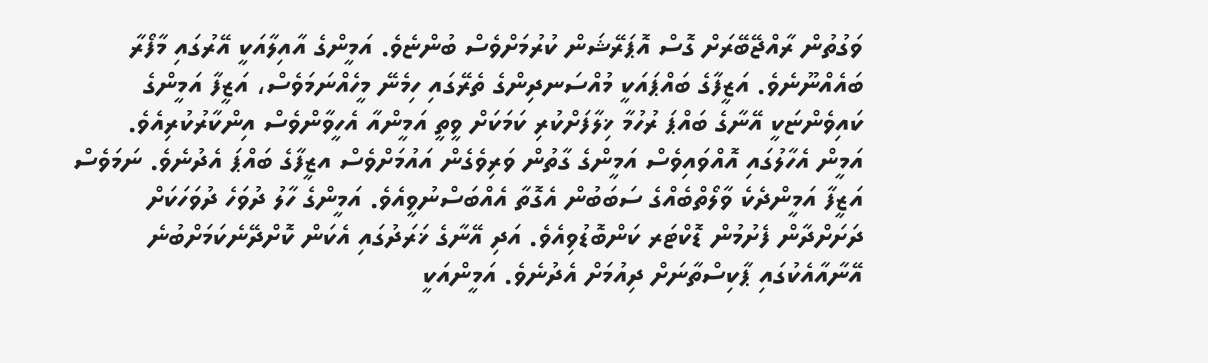ވަގުތުން ރާއްޖޭބޭރަށް ގޮސް އޮޕަރޭޝަން ކުރުމަށްވެސް ބުންޏެވެ. އަމީންގެ އާއިލާއަކީ އޭރުގައި މާފޯރާ ބައެއްނޫނެވެ. އަޒީފާގެ ބައްޕައަކީ މުއްސަނދިންގެ ތެރޭގައި ހިމެނޭ މީހެއްނަމަވެސް، އަޒީފާ އަމީންގެ ކައިވެންޏަކީ އޭނާގެ ބައްޕަ ރުހުމާ ޚިލާފަށްކުރި ކަމަކަށް ވީތީ އަމީންއާ އެހީވާންވެސް އިންކާރުކުރިއެވެ.
އަމީން އެހާލުގައި އޮއްވައިވެސް އަމީންގެ ގާތުން ވަރިވެގެން އައުމަށްވެސް އޒީފާގެ ބައްޕަ އެދުނެވެ. ނަމަވެސް އަޒީފާ އަމީންދެކެ ވާލޯތްބެއްގެ ސަބަބުން އެގޮތާ އެއްބަސްނުވީއެވެ. އަމީންގެ ހާލު ދުވަހެ ދުވަހަކަށް ދަށަށްދާން ފެށުމުން ޑޮކްޓަރ ކަންބޮޑުވިއެވެ. އަދި އޭނާގެ ޚަރަދުގައި އެކަން ކޮށްދޭނެކަމަށްބުނެ އޭނާއާއެކުގައި ޕާކިސްތާނަށް ދިއުމަށް އެދުނެވެ. އަމީންއަކީ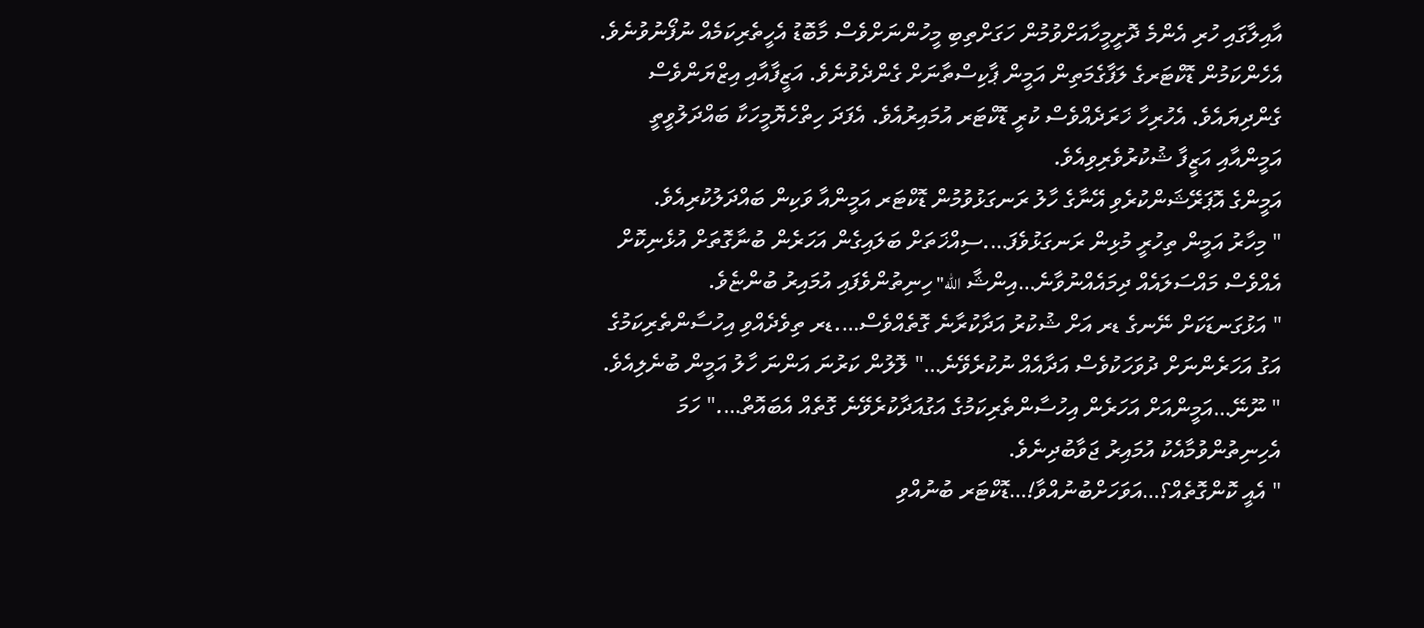އާއިލާގައި ހުރި އެންމެ ދޮށީމީހާއަށްވުމުން ހަގަށްތިބި މީހުންނަށްވެސް މާބޮޑު އެހީތެރިކަމެއް ނުފޯނުވުނެވެ. އެހެންކަމުން ޑޮކްޓަރގެ ލަފާގެމަތިން އަމީން ޕާކިސްތާނަށް ގެންދެވުނެވެ. އަޒީފާއާއި އިޒްޔަންވެސް ގެންދިޔައެވެ. އެހުރިހާ ޚަރަދެއްވެސް ކުރީ ޑޮކްޓަރ އުމައިރުއެވެ. އެފަދަ ހިތްހެޔޮމީހަކާ ބައްދަލުވީތީ އަމީންއާއި އަޒީފާ ޝުކުރުވެރިވިއެވެ.
އަމީންގެ އޮޕަރޭޝަންކުރެވި އޭނާގެ ހާލު ރަނގަޅުވުމުން ޑޮކްޓަރ އަމީންއާ ވަކިން ބައްދަލުކުރިއެވެ.
" މިހާރު އަމީން ތިހުރީ މުޅިން ރަނގަޅުވެފަ….ސިއްޚަތަށް ބަލައިގެން އަހަރެން ބުނާގޮތަށް އުޅެނިކޮށް އެއްވެސް މައްސަލައެއް ދިމައެއްނުވާނެ…އިންޝާ الله" ހިނިތުންވެފައި އުމައިރު ބުންޏެވެ.
" އަޅުގަނޑަކަށް ނޭނގެ ޑރ އަށް ޝުކުރު އަދާކުރާނެ ގޮތެއްވެސް….ޑރ ތިވެދެއްވި އިހުސާންތެރިކަމުގެ އަގު އަހަރެންނަށް ދުވަހަކުވެސް އަދާއެއް ނުކުރެވޭނެ…" ލޮލުން ކަރުނަ އަންނަ ހާލު އަމީން ބުނެލިއެވެ.
" ނޫނޭ…އަމީންއަށް އަހަރެން އިހުސާންތެރިކަމުގެ އަގުއަދާކުރެވޭނެ ގޮތެއް އެބައޮތް…." ހަމަ އެހިނިތުންވުމާއެކު އުމައިރު ޖަވާބުދިނެވެ.
" އެއީ ކޮންގޮތެއް؟…އަވަހަށްބުނުއްވާ!…ޑޮކްޓަރ ބުނުއްވި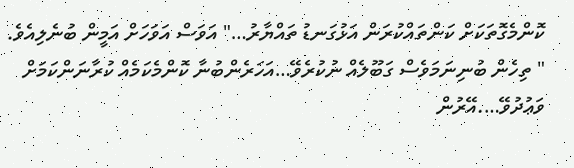ކޮންމެގޮތަކަށް ކަންތައްކުރަން އަޅުގަނޑު ތައްޔާރު…" އަވަސް އަވަހަށް އަމީން ބުނެލިއެވެ.
" ތިހެން ބުނިނަމަވެސް ގަބޫލެއް ނުކުރެވޭ…އަހަރެންބުނާ ކޮންމެކަމެއް ކުރާނަންކަމަށް ވަޢުދުވޭ….އޭރުން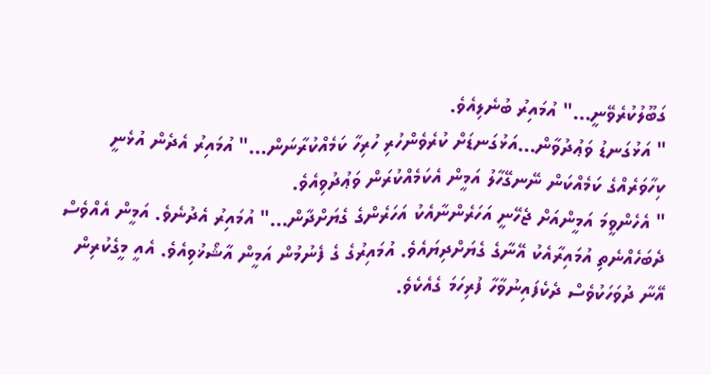ގަބޫލުކުރެވޭނީ…" އުމައިރު ބުނެލިއެވެ.
" އަޅުގަނޑު ވަޢުދުވާން…އަޅުގަނޑަށް ކުރެވެންހުރި ހުރިހާ ކަމެއްކުރާނަން…" އުމައިރު އެދެން އުޅެނީ ކިހާވަރެއްގެ ކަމެއްކަން ނޭނގޭހާލު އަމީން އެކަމެއްކުރަން ވަޢުދުވިއެވެ.
" އެހެންވީމަ އަމީންއަށް ޖެހޭނީ އަހަރެންނާއެކު އަހަރެންގެ ގެޔަށްދާން…" އުމައިރު އެދުނެވެ. އަމީން އެއްވެސް ދެބަހެއްނެތި އުމައިރާއެކު އޭނާގެ ގެޔަށްދިޔައެވެ. އުމައިރުގެ ގެ ފެނުމުން އަމީން އާޝޯޚުވިއެވެ. އެއީ މީގެކުރިން އޭނާ ދުވަހަކުވެސް ދެކެފައިނުވާހާ ފުރިހަމަ ގެއެކެވެ.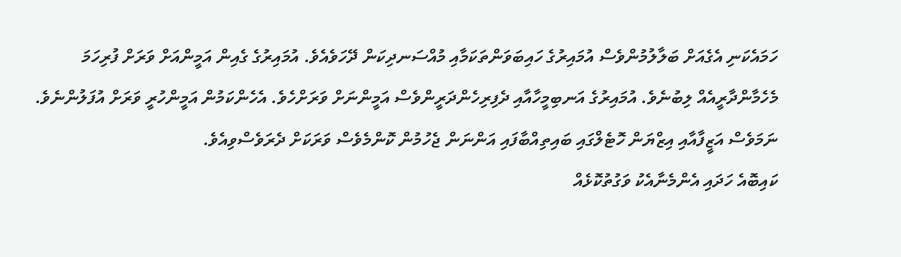ހަމައެކަނި އެގެއަށް ބަލާލުމުންވެސް އުމައިރުގެ ހައިބަވަންތަކަމާއި މުއްސަނދިކަން ދޭހަވެއެވެ. އުމައިރުގެ ގެއިން އަމީންއަށް ވަރަށް ފުރިހަމަ މެހެމާންދާރީއެއް ލިބުނެވެ. އުމައިރުގެ އަނބިމީހާއާއި ދެފިރިހެންދަރީންވެސް އަމީންނަށް ވަރަށްހެވެ. އެހެންކަމުން އަމީންހުރީ ވަރަށް އުފަލުންނެވެ. ނަމަވެސް އަޒީފާއާއި އިޒްޔަން ހޮޓެލްގައި ބައިތިއްބާފައި އަންނަން ޖެހުމުން ކޮންމެވެސް ވަރަކަށް ދެރަވެސްވިއެވެ.
ކައިބޮއެ ހަދައި އެންމެނާއެކު ވަގުތުކޮޅެއް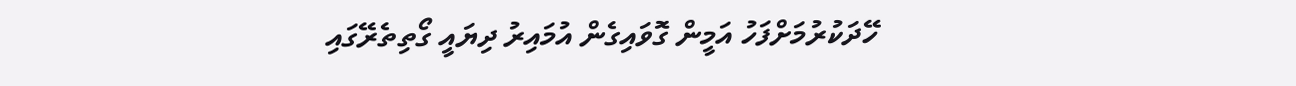ހޭދަކުރުމަށްފަހު އަމީން ގޮވައިގެން އުމައިރު ދިޔައީ ގޯތިތެރޭގައި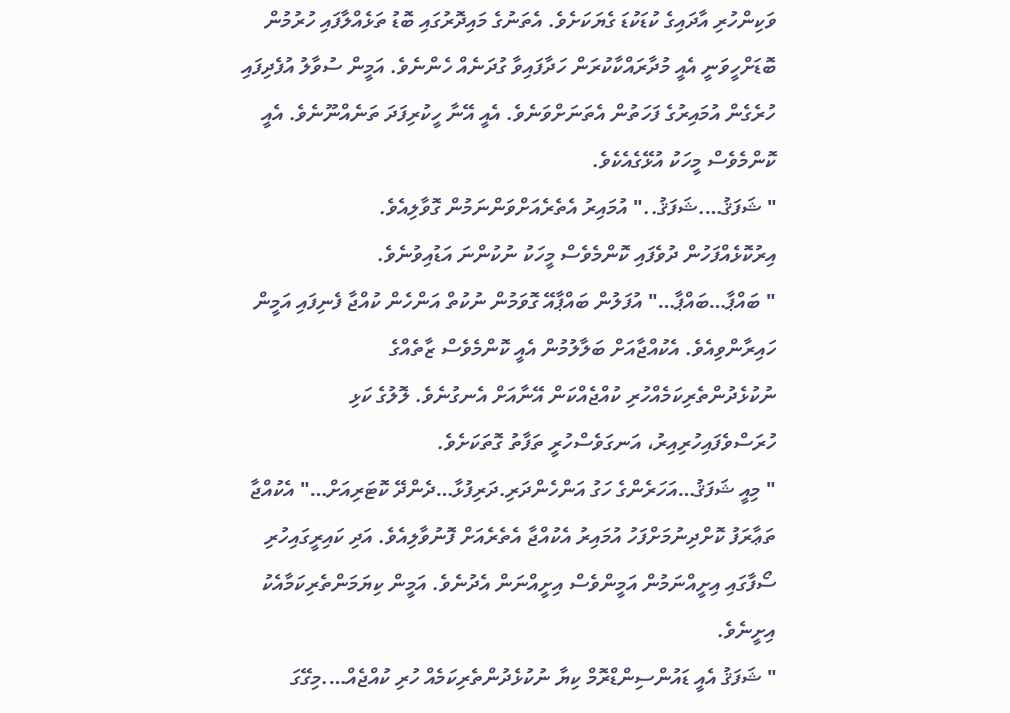ވަކިންހުރި އާދައިގެ ކުޑަކުޑަ ގެޔަކަށެވެ. އެތަނުގެ މައިދޮރުގައި ބޮޑު ތަޅެއްލާފައި ހުރުމުން ބޮޑަށްހީވަނީ އެއީ މުދާރައްކާކުރަން ހަދާފައިވާ ގުދަނެއް ހެންނެވެ. އަމީން ސުވާލު އުފެދިފައި ހުރެގެން އުމައިރުގެ ފަހަތުން އެތަނަށްވަނެވެ. އެއީ އޭނާ ހީކުރިފަދަ ތަނެއްނޫނެވެ. އެއީ ކޮންމެވެސް މީހަކު އުޅޭގެއެކެވެ.
" ޝަފަޤު….ޝަފަޤު.." އުމައިރު އެތެރެއަށްވަންނަމުން ގޮވާލިއެވެ.
އިރުކޮޅެއްފަހުން ދުވެފައި ކޮންމެވެސް މީހަކު ނުކުންނަ އަޑުއިވުނެވެ.
" ބައްޕާ…ބައްޕާ…" އުފަލުން ބައްޕާއޭ ގޮވަމުން ނުކުތް އަންހެން ކުއްޖާ ފެނިފައި އަމީން ހައިރާންވިއެވެ. އެކުއްޖާއަށް ބަލާލުމުން އެއީ ކޮންމެވެސް ޒާތެއްގެ ނުކުޅެދުންތެރިކަމެއްހުރި ކުއްޖެއްކަން އޭނާއަށް އެނގުނެވެ. ލޮލުގެ ކަޅި ހުރަސްވެފައިހުރިއިރު، އަނގަވެސްހުރީ ތަފާތު ގޮތަކަށެވެ.
" މިއީ ޝަފަޤު…އަހަރެންގެ ހަގު އަންހެންދަރި.ދަރިފުޅާ…ދެންދޭ ކޮޓަރިއަށް…" އެކުއްޖާ ތަޢާރަފު ކޮށްދިނުމަށްފަހު އުމައިރު އެކުއްޖާ އެތެރެއަށް ފޮނުވާލިއެވެ. އަދި ކައިރީގައިހުރި ސޯފާގައި އިށީއްނަމުން އަމީންވެސް އިށީއްނަން އެދުނެވެ. އަމީން ކިޔަމަންތެރިކަމާއެކު އިށީނެވެ.
" ޝަފަޤު އެއީ ޑައުންސިންޑްރޮމް ކިޔާ ނުކުޅެދުންތެރިކަމެއް ހުރި ކުއްޖެއް….މިގޭގަ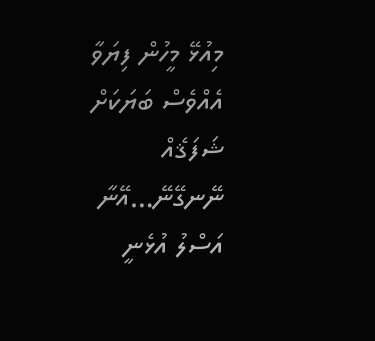މިއުޅޭ މީހުން ފިޔަވާ އެއްވެސް ބަޔަކަށް ޝަފަޤެއް ނޭނގޭނޭ…އޭނާ އަސްލު އުޅެނީ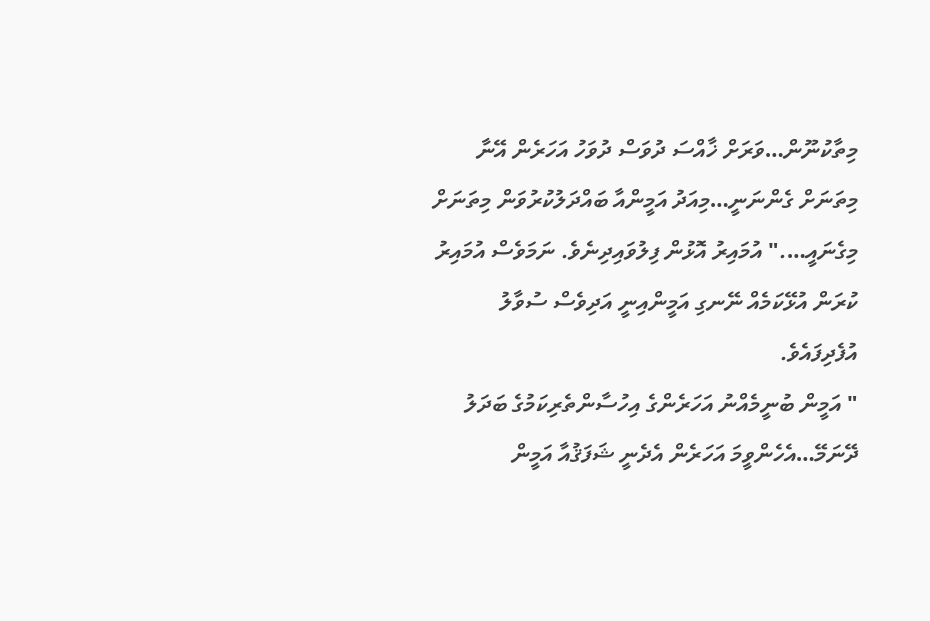މިތާކުނޫން…ވަރަށް ޚާއްސަ ދުވަސް ދުވަހު އަހަރެން އޭނާ މިތަނަށް ގެންނަނީ…މިއަދު އަމީންއާ ބައްދަލުކުރުވަން މިތަނަށް މިގެނައީ…." އުމައިރު އޮޅުން ފިލުވައިދިނެވެ. ނަމަވެސް އުމައިރު ކުރަން އުޅޭކަމެއް ނޭނގި އަމީންއިނީ އަދިވެސް ސުވާލު އުފެދިފައެވެ.
" އަމީން ބުނީމެއްނު އަހަރެންގެ އިހުސާންތެރިކަމުގެ ބަދަލު ދޭނަމޭ…އެހެންވީމަ އަހަރެން އެދެނީ ޝަފަޤުއާ އަމީން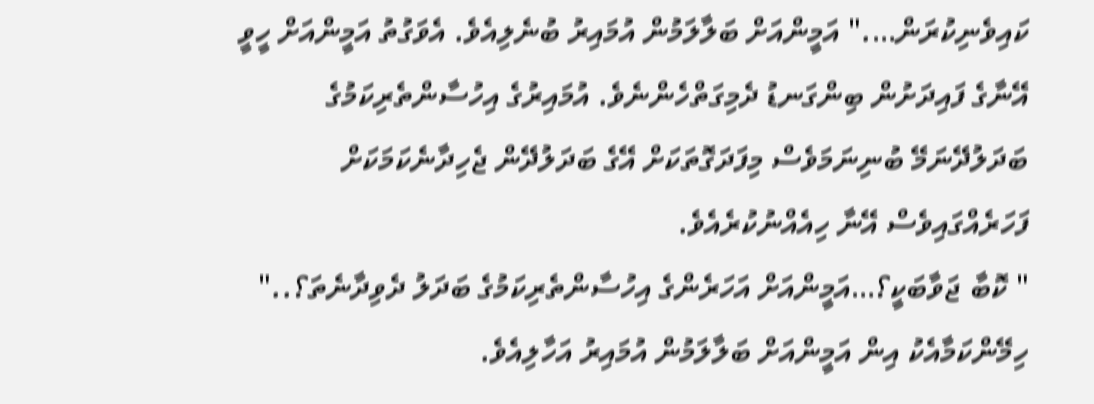ކައިވެނިކުރަން…." އަމީންއަށް ބަލާލަމުން އުމައިރު ބުނެލިއެވެ. އެވަގުތު އަމީންއަށް ހީވީ އޭނާގެ ފައިދަށުން ބިންގަނޑު ދެމިގަތްހެންނެވެ. އުމައިރުގެ އިހުސާންތެރިކަމުގެ ބަދަލުދޭނަމޭ ބުނިނަމަވެސް މިފަދަގޮތަކަށް އޭގެ ބަދަލުދޭން ޖެހިދާނެކަމަކަށް ފަހަރެއްގައިވެސް އޭނާ ހިއެއްނުކުރެއެވެ.
" ކޮބާ ޖަވާބަކީ؟…އަމީންއަށް އަހަރެންގެ އިހުސާންތެރިކަމުގެ ބަދަލު ދެވިދާނެތަ؟.." ހިމޭންކަމާއެކު އިން އަމީންއަށް ބަލާލަމުން އުމައިރު އަހާލިއެވެ.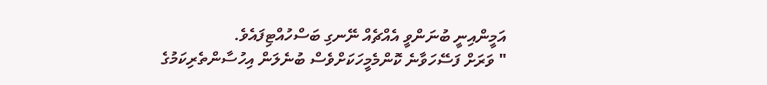އަމީންއިނީ ބުނަންވީ އެއްޗެއް ނޭނގި ބަސްހުއްޓިފައެވެ.
" ވަރަށް ފަސޭހަވާނެ ކޮންމެމީހަކަށްވެސް ބުނެލަން އިހުސާންތެރިކަމުގެ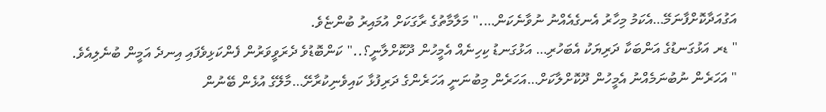އަގުއަދާކޮށްފާނަމޭ…އެކަމު މިހާރު އެނގެއެއްނު ނުވާނެކަން…." މަލާމާތުގެ ރާގަކަށް އުމައިރު ބުންޏެވެ.
" ޑރ އަޅުގަނޑުގެ އަންބަކާ ދަރިޔަކު އެބަހުރި… އަޅުގަނޑު ކިހިނެއް އެމީހުން ދޫކޮށްލާނީ؟.." ކަންބޮޑުވެ ދެރަވީވަރުން ފެންކަޅިވެފައި އިނދެ އަމީން ބުނެލިއެވެ.
" އަހަރެން ނުބުނަމެއްނު އެމީހުން ދޫކޮށްލާކަށް…އަހަރެން މިބުނަނީ އަހަރެންގެ ދަރިފުޅާ ކައިވެނިކުރާށޭ…މާލޭގެ އުޅެން ބޭނުން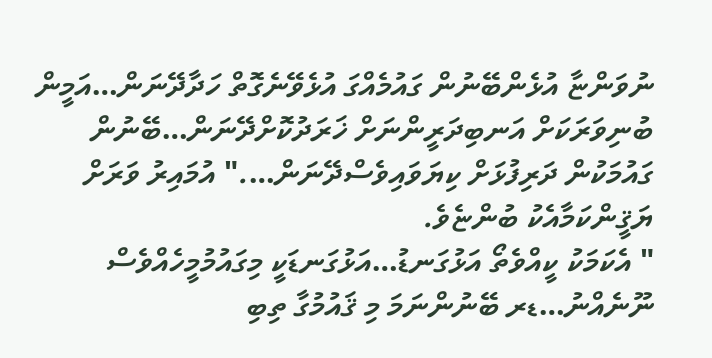ނުވަންޏާ އުޅެންބޭނުން ގައުމެއްގަ އުޅެވޭނެގޮތް ހަދާދޭނަން…އަމީން ބުނިވަރަކަށް އަނބިދަރީންނަށް ޚަރަދުކޮށްދޭނަން…ބޭނުން ގައުމަކުން ދަރިފުޅަށް ކިޔަވައިވެސްދޭނަން…." އުމައިރު ވަރަށް ޔަޤީންކަމާއެކު ބުންޏެވެ.
" އެކަމަކު ކީއްވެތޯ އަޅުގަނޑު…އަޅުގަނޑަކީ މިގައުމުމީހެއްވެސް ނޫނެއްނު…ޑރ ބޭނުންނަމަ މި ޤައުމުގާ ތިބި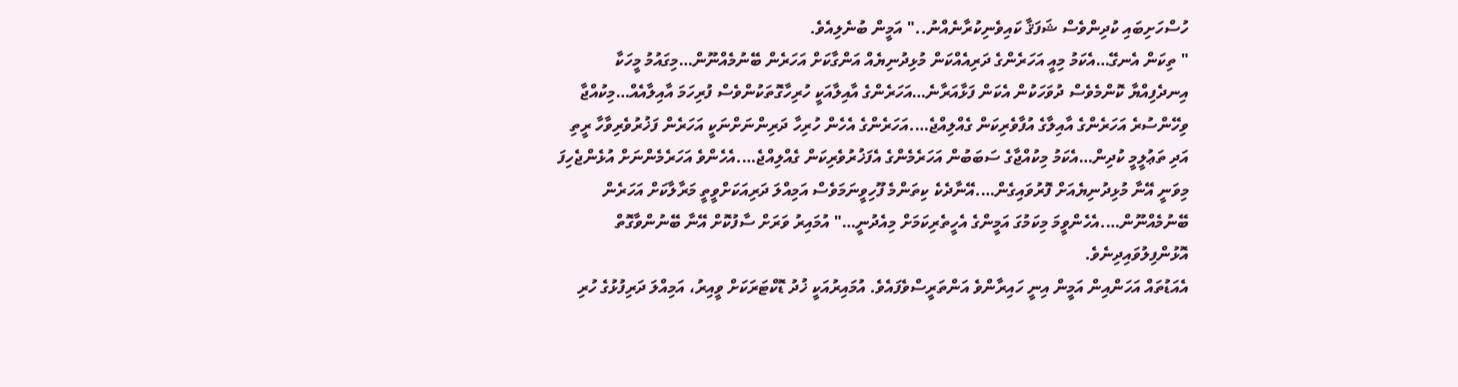ހުސްހަށިބައި ކުދިންވެސް ޝަފަޤާ ކައިވެނިކުރާނެއްނު.." އަމީން ބުނެލިއެވެ.
" ތިކަން އެނގޭ…އެކަމު މިއީ އަހަރެންގެ ދަރިއެއްކަން މުޅިދުނިޔެއް އަންގާކަށް އަހަރެން ބޭނުމެއްނޫން…މިގައުމު މީހަކާ އިނދެފިއްޔާ ކޮންމެވެސް ދުވަހަކުން އެކަން ފަޅާއަރާނެ…އަހަރެންގެ އާއިލާއަކީ ހުރިހާގޮތަކުންވެސް ފުރިހަމަ އާއިލާއެއް…މިކުއްޖާ ވިހޭންސުރެ އަހަރެންގެ އާއިލާގެ އުފާވެރިކަން ގެއްލިއްޖެ….އަހަރެންގެ އެހެން ހުރިހާ ދަރިންނަށްނަކީ އަހަރެން ފަޚުރުވެރިވާހާ ރީތި އަދި ތަޢުލީމީ ކުދިން…އެކަމު މިކުއްޖާގެ ސަބަބުން އަހަރެމެންގެ އެފަޚުރުވެރިކަން ގެއްލިއްޖެ….އެހެންވެ އަހަރެމެންނަށް އުޅެންޖެހިފަ މިވަނީ އޭނާ މުޅިދުނިޔެއަށް ފޮރުވައިގެން….އޭނާދެކެ ކިތަންމެ ފޫހިވީނަމަވެސް އަމިއްލަ ދަރިއަކަށްވީތީ މަރާލާކަށް އަހަރެން ބޭނުމެއްނޫން….އެހެންވީމަ މިކަމުގަ އަމީންގެ އެހީތެރިކަމަށް މިއެދުނީ…" އުމައިރު ވަރަށް ސާފުކޮށް އޭނާ ބޭނުންވާގޮތް އޮޅުންފިލުވައިދިނެވެ.
އެއަޑުތައް އަހަންއިން އަމީން އިނީ ހައިރާންވެ އަންތަރީސްވެފައެވެ. އުމައިރުއަކީ ޚުދު ޑޮކްޓަރަކަށް ވީއިރު، އަމިއްލަ ދަރިފުޅުގެ ހުރި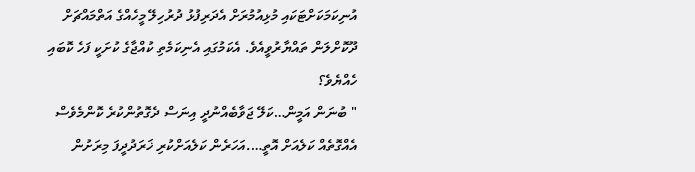އުނިކަމަކަށްޓަކައި މުޅިއުމުރަށް އެދަރިފުޅު ދުރުހިލޭ މީހެއްގެ އަތްމައްޗަށް ދޫކޮށްލަން ތައްޔާރުވީއެވެ. އެކަމުގައި އެނިކަމެތި ކުއްޖާގެ ކުށަކީ ފަހެ ކޮބައި ހެއްޔެވެ؟
" ބުނަން އަމީން…ކަލޭ ޖަވާބެއްނުދީ އިނަސް ދެގޮތުންކުރެ ކޮންމެވެސް އެއްގޮތެއް ކަލެއަށް އޮތީ….އަހަރެން ކަލެއަށްކުރި ޚަރަދުދީފަ މިރަށުން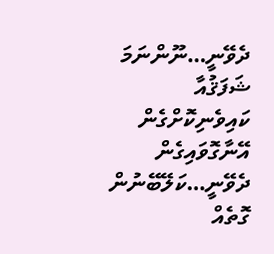ދެވޭނީ…ނޫންނަމަ ޝަފަޤުއާ ކައިވެނިކޮށްގެން އޭނާގޮވައިގެން ދެވޭނީ…ކަލޭބޭނުން ގޮތެއް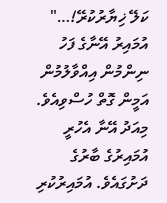ކަލޭ ޚިޔާރުކުރޭ!…" އުމައިރު އޭނާގެ ފަހު ނިންމުން އިއްވާލުމުން އަމީން ގޮތް ހުސްވިއެވެ. މިއަދު އޭނާ އެހުރީ އުމައިރުގެ ބާރުގެ ދަށުގައެވެ. އުމައިރުކުރި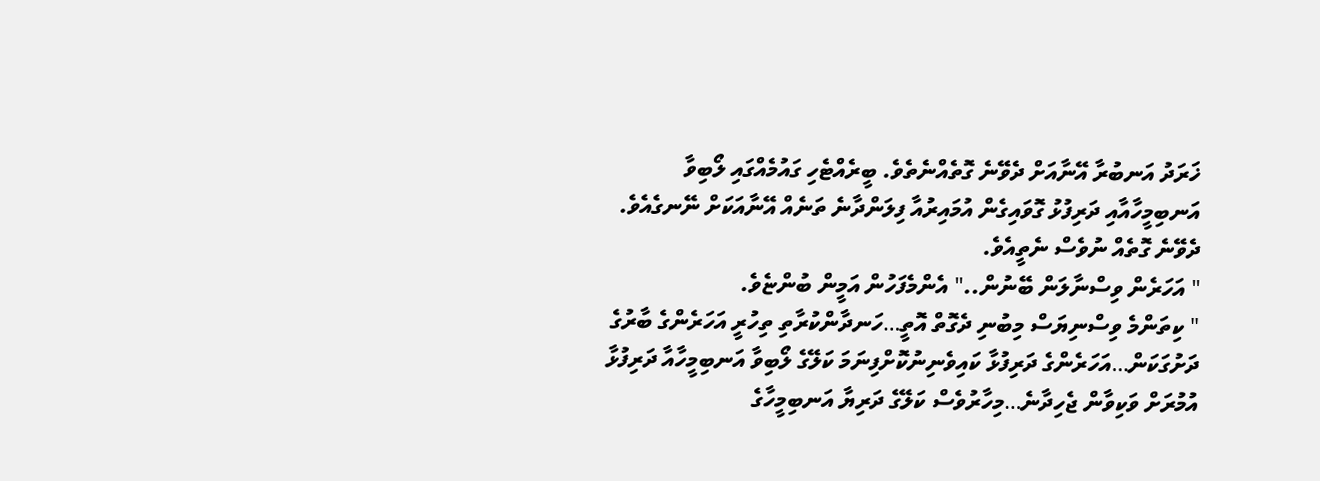ޚަރަދު އަނބުރާ އޭނާއަށް ދެވޭނެ ގޮތެއްނެތެވެ. ބީރެއްޓެހި ގައުމެއްގައި ލޯބިވާ އަނބިމީހާއާއި ދަރިފުޅު ގޮވައިގެން އުމައިރުއާ ފިލަންދާނެ ތަނެއް އޭނާއަކަށް ނޭނގެއެވެ. ދެވޭނެ ގޮތެއް ނުވެސް ނެތީއެވެ.
" އަހަރެން ވިސްނާލަން ބޭނުން.." އެންމެފަހުން އަމީން ބުންޏެވެ.
" ކިތަންމެ ވިސްނިޔަސް މިބުނި ދެގޮތް އޮތީ…ހަނދާންކުރާތި ތިހުރީ އަހަރެންގެ ބާރުގެ ދަށުގަކަން…އަހަރެންގެ ދަރިފުޅާ ކައިވެނިނުކޮށްފިނަމަ ކަލޭގެ ލޯބިވާ އަނބިމީހާއާ ދަރިފުޅާ އުމުރަށް ވަކިވާން ޖެހިދާނެ…މިހާރުވެސް ކަލޭގެ ދަރިޔާ އަނބިމީހާގެ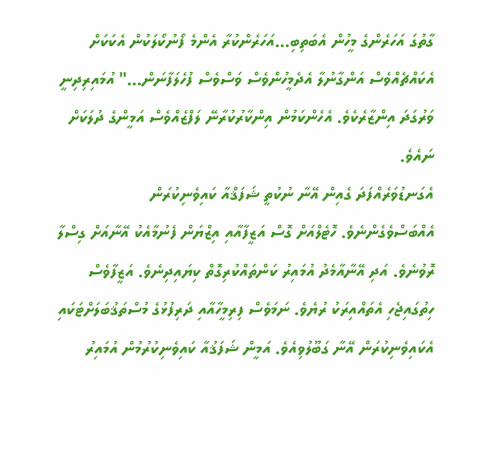ގާތުގަ އަހަރެންގެ މީހުން އެބަތިބި…އަހަރެންކުރާ އެންމެ ފޯނުކޯލަކުން އެކަކަށް އެކައްޗެއްވެސް އަންގާނުލާ އެދެމީހުންވެސް ވަސްވެސް ފުހެލަފާނަން…" އުމައިރިދިނީ ވަރުގަދަ އިންޒާރެކެވެ. އެހެންކަމުން އިންކާރުކުރާނޭ ލަފްޒެއްވެސް އަމީންގެ ދުލަކަށް ނައެވެ.
އެގަނޑުވަރެއްފަދަ ގެއިން އޭނާ ނުކުތީ ޝަފަޤްއާ ކައިވެނިކުރަން އެއްބަސްވެގެންނެވެ. ހޮޓެލްއަށް ގޮސް އަޒީފާއާއި އިޒްޔަން ފެނުމާއެކު އޭނާއަށް ގިސްލާ ރޮވުނެވެ. އަދި އޭނާއާމެދު އުމައިރު ކަންތައްކުރިގޮތް ކިޔައިދިނެވެ. އަޒީފާވެސް ހިތުގައިޖެހި އެތައްއިރަކު ރުޔެވެ. ނަމަވެސް ފިރިމީހާއާއި ދަރިފުޅުގެ މުސްތަޤުބަލަށްޓަކައި އެކައިވެނިކުރަން އޭނާ ގަބޫލުވިއެވެ. އަމީން ޝަފަޤުއާ ކައިވެނިކުރުމުން އުމައިރު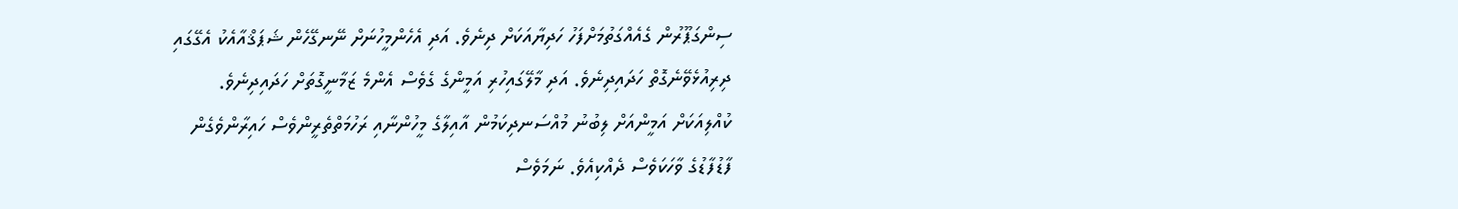ސިންގަޕޫރުން ގެއެއްގަތުމަށްފަހު ހަދިޔާއަކަށް ދިނެވެ. އަދި އެހެންމީހުނަށް ނޭނގޭހެން ޝަޕަޤްއާއެކު އެގޭގައި ދިރިއުޅެވޭނެގޮތް ހަދައިދިނެވެ. އަދި މާލޭގައިހުރި އަމީންގެ ގެވެސް އެންމެ ޒަމާނީގޮތަށް ހަދައިދިނެވެ.
ކުއްލިއަކަށް އަމީންއަށް ލިބުނު މުއްސަނދިކަމުން އާއިލާގެ މީހުންނާއި ރަހުމަތްތެރީންވެސް ހައިރާންވެގެން ފާޑުފާޑުގެ ވާހަކަވެސް ދެއްކިއެވެ. ނަމަވެސް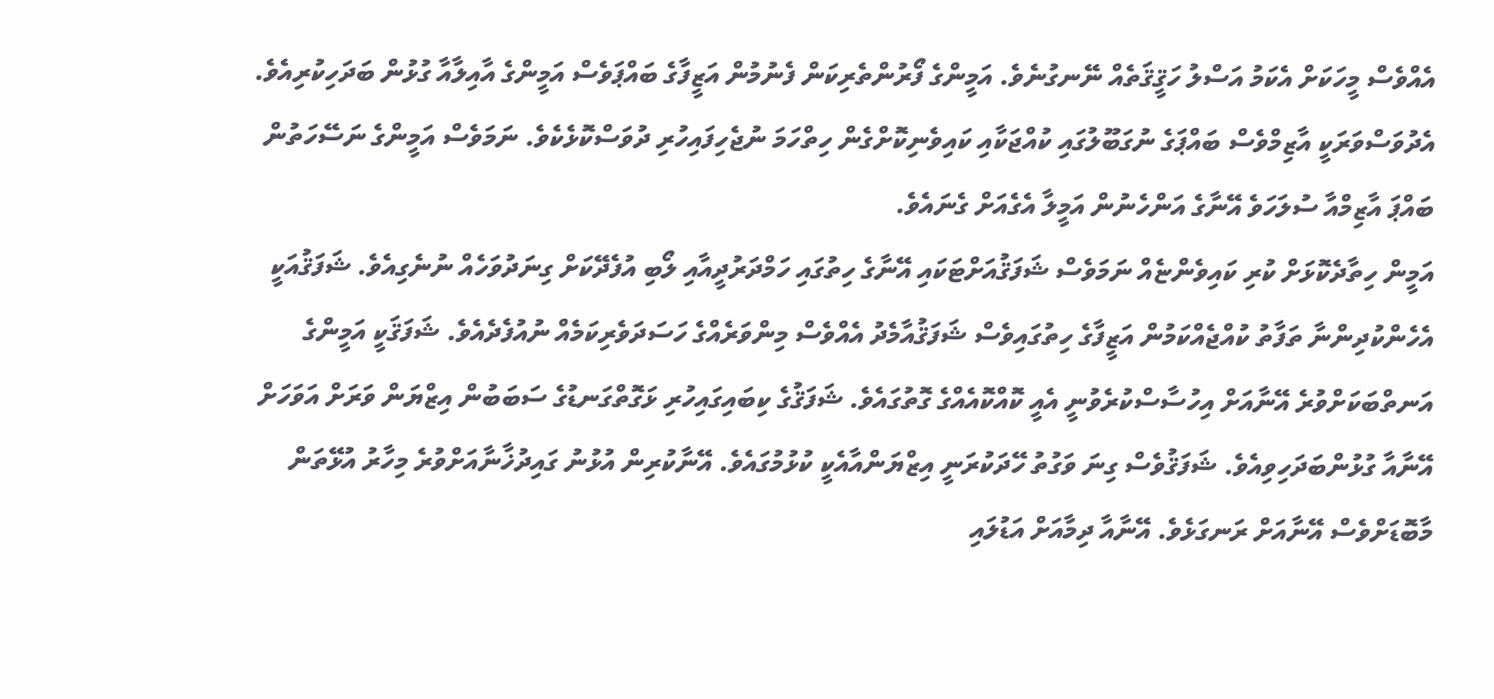އެއްވެސް މީހަކަށް އެކަމު އަސްލު ހަޤީޤަތެއް ނޭނގުނެވެ. އަމީންގެ ފޯރުންތެރިކަން ފެނުމުން އަޒީފާގެ ބައްޕަވެސް އަމީންގެ އާއިލާއާ ގުޅުން ބަދަހިކުރިއެވެ. އެދުވަސްވަރަކީ އާޒިމްވެސް ބައްޕަގެ ނުގަބޫލުގައި ކުއްޖަކާއި ކައިވެނިކޮށްގެން ހިތްހަމަ ނުޖެހިފައިހުރި ދުވަސްކޮޅެކެވެ. ނަމަވެސް އަމީންގެ ނަސޭހަތުން ބައްޕަ އާޒިމްއާ ސުލަހަވެ އޭނާގެ އަންހެނުން އަމީލާ އެގެއަށް ގެނައެވެ.
އަމީން ހިތާދެކޮޅަށް ކުރި ކައިވެންޏެއް ނަމަވެސް ޝަފަޤުއަށްޓަކައި އޭނާގެ ހިތުގައި ހަމްދަރުދީއާއި ލޯބި އުފެދޭކަށް ގިނަދުވަހެއް ނުނެގިއެވެ. ޝަފަޤުއަކީ އެހެންކުދިންނާ ތަފާތު ކުއްޖެއްކަމުން އަޒީފާގެ ހިތުގައިވެސް ޝަފަޤުއާމެދު އެއްވެސް މިންވަރެއްގެ ހަސަދަވެރިކަމެއް ނުއުފެދެއެވެ. ޝަފަޤަކީ އަމީންގެ އަނތްބަކަށްވުރެ އޭނާއަށް އިހުސާސްކުރެވުނީ އެއީ ކޮއްކޮއެއްގެ ގޮތުގައެވެ. ޝަފަޤުގެ ކިބައިގައިހުރި ޅަގޮތްގަނޑުގެ ސަބަބުން އިޒްޔަން ވަރަށް އަވަހަށް އޭނާއާ ގުޅުންބަދަހިވިއެވެ. ޝަފަޤުވެސް ގިނަ ވަގުތު ހޭދަކުރަނީ އިޒްޔަންއާއެކީ ކުޅުމުގައެވެ. އޭނާކުރިން އުޅުނު ގައިދުޚާނާއަށްވުރެ މިހާރު އުޅޭތަން މާބޮޑަށްވެސް އޭނާއަށް ރަނގަޅެވެ. އޭނާއާ ދިމާއަށް އަޑުލައި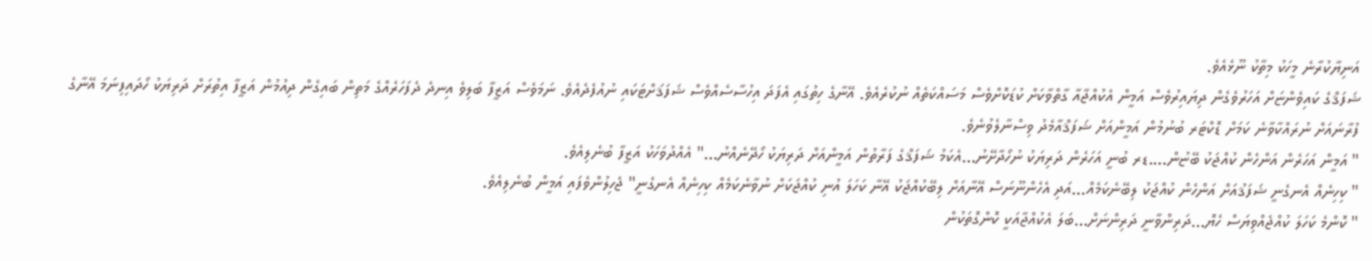އަނިޔާކުރާނެ މީހަކު މިތާކު ނޫޅެއެވެ.
ޝަފަޤްގެ ކައިވެންޏަށް އަހަރުވެގެން ދިޔައިރުވެސް އަމީން އެކުއްޖާއާ ގާތްވާކަށް ކުޑަކޮށްވެސް މަސައްކަތެއް ނުކުރެއެވެ. އޭނާގެ ހިތުގައި އެފަދަ އިހުސާސެއްވެސް ޝަފަޤަށްޓަކައި ނުއުފެދެއެވެ. ނަމަވެސް އަޒީފާ ބަލިވެ އިނދެ ދެފަހަރެއްގެ މަތިން ބައިގެން ދިއުމުން އަޒީފާ އިތުރަށް ދަރިޔަކު ހޯދައިފިނަމަ އޭނާގެ ފުރާނައަށް ނުރައްކާވާނެ ކަމަށް ޑޮކްޓަރ ބުނުމުން އަމީންއަށް ޝަފަޤްއާމެދު ވިސްނާލެވުނެވެ.
" އަމީން އަހަރެން އަންހެން ކުއްޖަކު ބޭޏުން….ޑރ ބުނީ އަހަރެން ދަރިޔަކު ނުހޯދާށޭނު…އެކަމު ޝަފަޤްގެ ފަރާތުން އަމީންއަށް ދަރިޔަކު ހޯދޭނެއްނު…" އެއްދުވަހަކު އަޒީފާ ބުނެލިއެވެ.
" ކިހިނެއް އެނގެނީ ޝަފަޤުއަށް އަންހެން ކުއްޖަކު ލިބޭނެކަމެއް…އަދި އެހެންނޫނަސް އޭނާއަށް ލިބޭކުއްޖަކު އޭނާ ކަހަލަ އުނި ކުއްޖަކަށް ނުވާނެކަމެއް ކިހިނެއް އެނގެނީ" ޖެހިލުންވެފައި އަމީން ބުނެލިއެވެ.
" ކޮންމެ ކަހަލަ ކުއްޖެއްވިޔަސް ހެޔޮ…ދަރިންވާނީ ދަރިންނަށް…ބަލަ އެކުއްޖާއަކީ ކޮންގޮތަކުން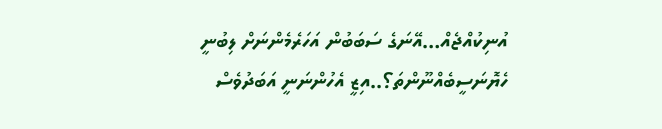އުނިކުއްޖެއް…އޭނަގެ ސަބަބުން އަހަރެމެންނަށް ލިބުނީ ހެޔޮނަސީބެއްނޫންތަ؟..އިޒީ އެހުންނަނީ އަބަދުވެސް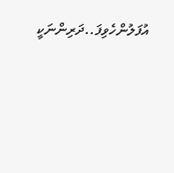އުފަލުންހެވިފަ..ދަރިންނަކީ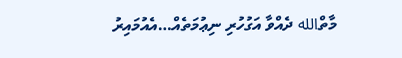މާތްالله ދެއްވާ އަގުހުރި ނިޢުމަތެއް…އެއުމައިރު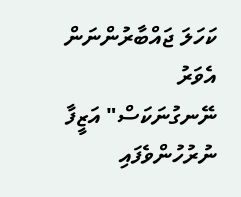ކަހަލަ ޖައްބާރުންނަން އެވަރު ނޭނގުނަކަސް" އަޒީފާ ނުރުހުންވެފައި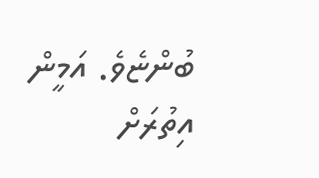ބުންޏެވެ. އަމީން އިތުރަށް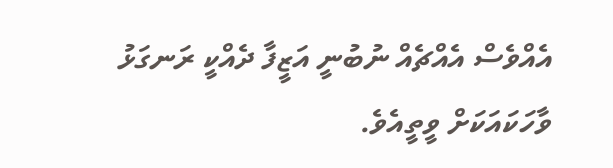އެއްވެސް އެއްޗެއް ނުބުނީ އަޒީފާ ދެއްކީ ރަނގަޅު ވާހަކައަކަށް ވީތީއެވެ.